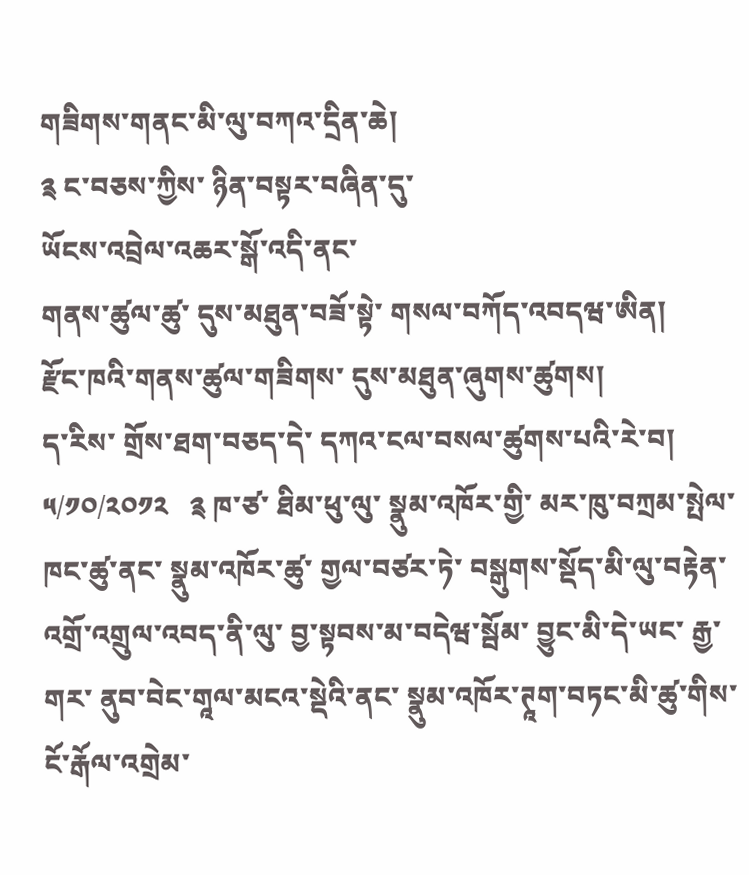གཟིགས་གནང་མི་ལུ་བཀའ་དྲིན་ཆེ།
༉ ང་བཅས་ཀྱིས་ ཉིན་བསྟར་བཞིན་དུ་
ཡོངས་འབྲེལ་འཆར་སྒོ་འདི་ནང་
གནས་ཚུལ་ཚུ་ དུས་མཐུན་བཟོ་སྟེ་ གསལ་བཀོད་འབདཝ་ཨིན།
རྫོང་ཁའི་གནས་ཚུལ་གཟིགས་ དུས་མཐུན་ཞུགས་ཚུགས།
ད་རིས་ གྲོས་ཐག་བཅད་དེ་ དཀའ་ངལ་བསལ་ཚུགས་པའི་རེ་བ།
༥/༡༠/༢༠༡༢   ༉ ཁ་ཙ་ ཐིམ་ཕུ་ལུ་ སྣུམ་འཁོར་གྱི་ མར་ཁུ་བཀྲམ་སྤེལ་ཁང་ཚུ་ནང་ སྣུམ་འཁོར་ཚུ་ གྱལ་བཙར་ཏེ་ བསྒུགས་སྡོད་མི་ལུ་བརྟེན་ འགྲོ་འགྲུལ་འབད་ནི་ལུ་ བྱ་སྟབས་མ་བདེཝ་སྦོམ་ བྱུང་མི་དེ་ཡང་ རྒྱ་གར་ ནུབ་བེང་གཱལ་མངའ་སྡེའི་ནང་ སྣུམ་འཁོར་ཊཱག་བཏང་མི་ཚུ་གིས་ ངོ་རྒོལ་འགྲེམ་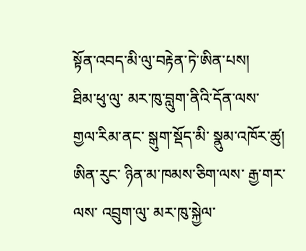སྟོན་འབད་མི་ལུ་བརྟེན་ཏེ་ཨིན་པས།
ཐིམ་ཕུ་ལུ་ མར་ཁུ་བླུག་ནིའི་དོན་ལས་ གྱལ་རིམ་ནང་ སྒུག་སྡོད་མི་ སྣུམ་འཁོར་ཚུ།
ཨིན་རུང་ ཉིན་མ་ཁམས་ཅིག་ལས་ རྒྱ་གར་ལས་ འབྲུག་ལུ་ མར་ཁུ་སྐྱེལ་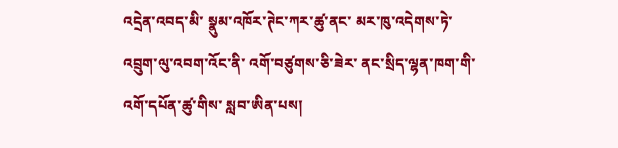འདྲེན་འབད་མི་ སྣུམ་འཁོར་ཊེང་ཀར་ཚུ་ནང་ མར་ཁུ་འདེགས་ཏེ་ འབྲུག་ལུ་འབག་འོང་ནི་ འགོ་བཙུགས་ཅི་ཟེར་ ནང་སྲིད་ལྷན་ཁག་གི་ འགོ་དཔོན་ཚུ་གིས་ སླབ་ཨིན་པས།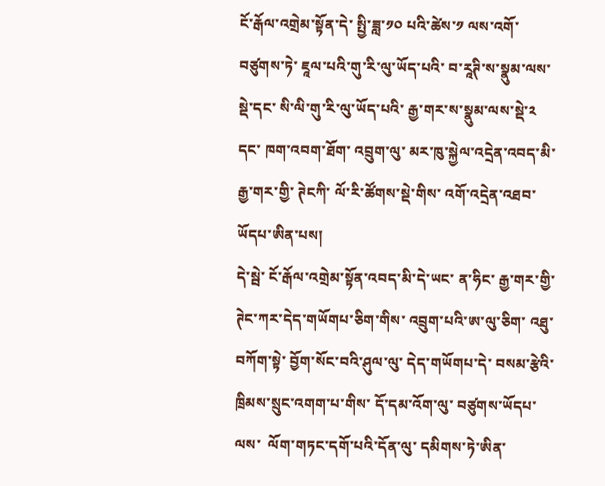ངོ་རྒོལ་འགྲེམ་སྟོན་དེ་ སྤྱི་ཟླ་༡༠ པའི་ཚེས་༡ ལས་འགོ་བཙུགས་ཏེ་ ཇཱལ་པའི་གུ་རི་ལུ་ཡོད་པའི་ བ་རཱཊི་ས་སྣུམ་ལས་སྡེ་དང་ སི་ལི་གུ་རི་ལུ་ཡོད་པའི་ རྒྱ་གར་ས་སྣུམ་ལས་སྡེ་༢ དང་ ཁག་འབག་ཐོག་ འབྲུག་ལུ་ མར་ཁུ་སྐྱེལ་འདྲེན་འབད་མི་ རྒྱ་གར་གྱི་ ཊེངཀི་ ལོ་རི་ཚོགས་སྡེ་གིས་ འགོ་འདྲེན་འཐབ་ཡོདཔ་ཨིན་པས།
དེ་སྦེ་ ངོ་རྒོལ་འགྲེམ་སྟོན་འབད་མི་དེ་ཡང་ ན་ཧིང་ རྒྱ་གར་གྱི་ ཊེང་ཀར་དེད་གཡོགཔ་ཅིག་གིས་ འབྲུག་པའི་ཨ་ལུ་ཅིག་ འཐུ་བཀོག་སྟེ་ བྱོག་སོང་བའི་ཤུལ་ལུ་ དེད་གཡོགཔ་དེ་ བསམ་རྩེའི་ཁྲིམས་སྲུང་འགག་པ་གིས་ དོ་དམ་འོག་ལུ་ བཙུགས་ཡོདཔ་ལས་  ལོག་གཏང་དགོ་པའི་དོན་ལུ་ དམིགས་ཏེ་ཨིན་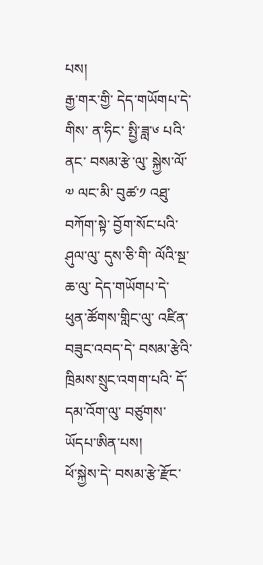པས།
རྒྱ་གར་གྱི་ དེད་གཡོགཔ་དེ་གིས་ ན་ཧིང་ སྤྱི་ཟླ་༦ པའི་ནང་ བསམ་རྩེ་ལུ་ སྐྱེས་ལོ་༧ ལང་མི་ བུཚ་༡ འཐུ་བཀོག་སྟེ་ བྱོག་སོང་པའི་ཤུལ་ལུ་ དུས་ཅི་གི་ ལོའི་སྔ་ཆ་ལུ་ དེད་གཡོགཔ་དེ་ ཕུན་ཚོགས་གླིང་ལུ་ འཛིན་བཟུང་འབད་དེ་ བསམ་རྩེའི་ཁྲིམས་སྲུང་འགག་པའི་ དོ་དམ་འོག་ལུ་ བཙུགས་ཡོདཔ་ཨིན་པས།
ཕོ་སྐྱེས་དེ་ བསམ་རྩེ་རྫོང་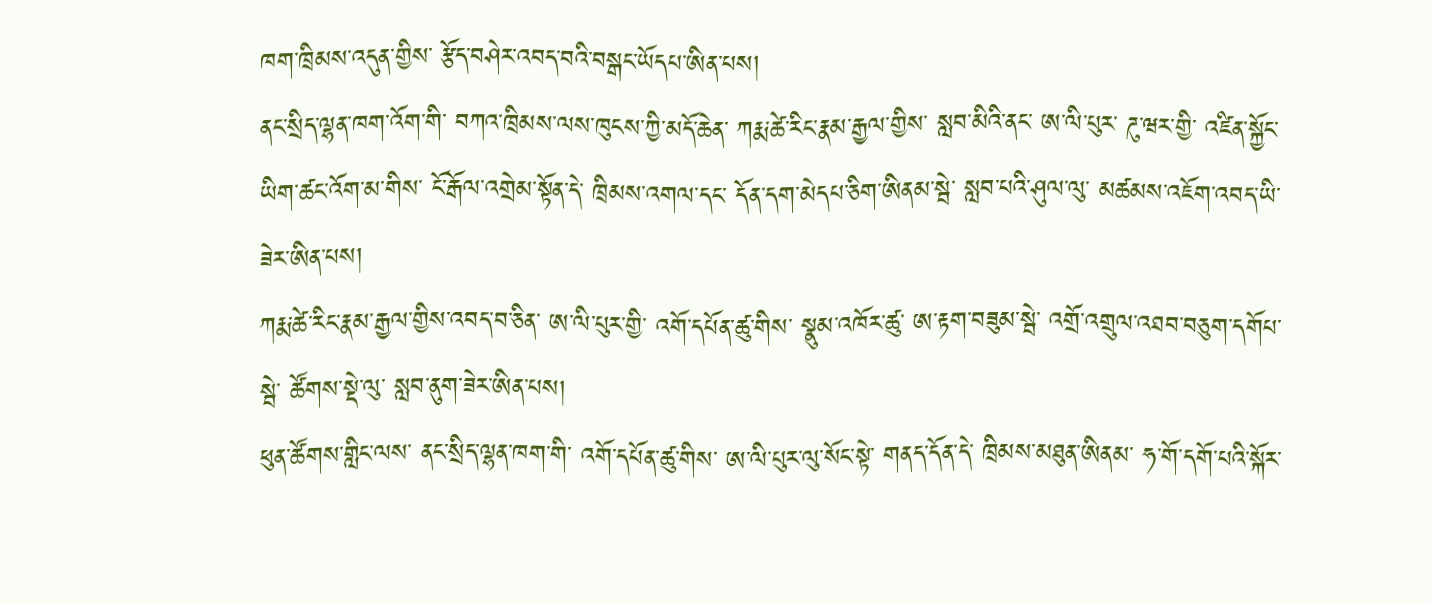ཁག་ཁྲིམས་འདུན་གྱིས་ རྩོད་བཤེར་འབད་བའི་བསྒང་ཡོདཔ་ཨིན་པས།
ནང་སྲིད་ལྷན་ཁག་འོག་གི་ བཀའ་ཁྲིམས་ལས་ཁུངས་ཀྱི་མདོ་ཆེན་ ཀརྨ་ཚེ་རིང་རྣམ་རྒྱལ་གྱིས་ སླབ་མིའི་ནང་ ཨ་ལི་པུར་ ཌུ་ཝར་གྱི་ འཛིན་སྐྱོང་ཡིག་ཚང་འོག་མ་གིས་ ངོ་རྒོལ་འགྲེམ་སྟོན་དེ་ ཁྲིམས་འགལ་དང་ དོན་དག་མེདཔ་ཅིག་ཨིནམ་སྦེ་ སླབ་པའི་ཤུལ་ལུ་ མཚམས་འཇོག་འབད་ཡི་ཟེར་ཨིན་པས།
ཀརྨ་ཚེ་རིང་རྣམ་རྒྱལ་གྱིས་འབད་བ་ཅིན་ ཨ་ལི་པུར་གྱི་ འགོ་དཔོན་ཚུ་གིས་ སྣུམ་འཁོར་ཚུ་ ཨ་རྟག་བཟུམ་སྦེ་ འགྲོ་འགྲུལ་འཐབ་བཅུག་དགོཔ་སྦེ་ ཚོགས་སྡེ་ལུ་ སླབ་ནུག་ཟེར་ཨིན་པས།
ཕུན་ཚོགས་གླིང་ལས་ ནང་སྲིད་ལྷན་ཁག་གི་ འགོ་དཔོན་ཚུ་གིས་ ཨ་ལི་པུར་ལུ་སོང་སྟེ་ གནད་དོན་དེ་ ཁྲིམས་མཐུན་ཨིནམ་ ཧ་གོ་དགོ་པའི་སྐོར་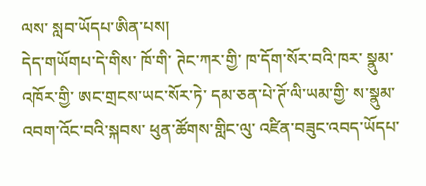ལས་ སླབ་ཡོདཔ་ཨིན་པས།
དེད་གཡོགཔ་དེ་གིས་ ཁོ་གི་ ཊེང་ཀར་གྱི་ ཁ་དོག་སོར་བའི་ཁར་ སྣུམ་འཁོར་གྱི་ ཨང་གྲངས་ཡང་སོར་ཏེ་ དམ་ཅན་པེ་ཊོ་ལི་ཡམ་གྱི་ ས་སྣུམ་འབག་འོང་བའི་སྐབས་ ཕུན་ཚོགས་གླིང་ལུ་ འཛིན་བཟུང་འབད་ཡོདཔ་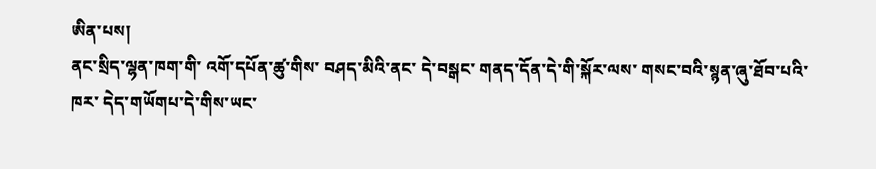ཨིན་པས།
ནང་སྲིད་ལྷན་ཁག་གི་ འགོ་དཔོན་ཚུ་གིས་ བཤད་མིའི་ནང་ དེ་བསྒང་ གནད་དོན་དེ་གི་སྐོར་ལས་ གསང་བའི་སྙན་ཞུ་ཐོབ་པའི་ཁར་ དེད་གཡོགཔ་དེ་གིས་ཡང་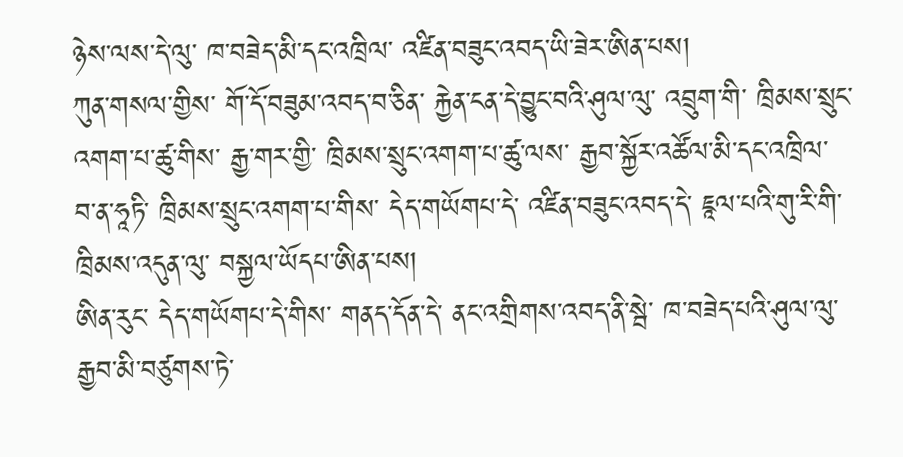ཉེས་ལས་དེ་ལུ་ ཁ་བཟེད་མི་དང་འཁྲིལ་ འཛིན་བཟུང་འབད་ཡི་ཟེར་ཨིན་པས།
ཀུན་གསལ་གྱིས་ གོ་དོ་བཟུམ་འབད་བ་ཅིན་ རྐྱེན་ངན་དེ་བྱུང་བའི་ཤུལ་ལུ་ འབྲུག་གི་ ཁྲིམས་སྲུང་འགག་པ་ཚུ་གིས་ རྒྱ་གར་གྱི་ ཁྲིམས་སྲུང་འགག་པ་ཚུ་ལས་ རྒྱབ་སྐྱོར་འཚོལ་མི་དང་འཁྲིལ་ བ་ན་ཧཱཏི་ ཁྲིམས་སྲུང་འགག་པ་གིས་ དེད་གཡོགཔ་དེ་ འཛིན་བཟུང་འབད་དེ་ ཇཱལ་པའི་གུ་རི་གི་ ཁྲིམས་འདུན་ལུ་ བསྐྱལ་ཡོདཔ་ཨིན་པས།
ཨིན་རུང་ དེད་གཡོགཔ་དེ་གིས་ གནད་དོན་དེ་ ནང་འགྲིགས་འབད་ནི་སྦེ་ ཁ་བཟེད་པའི་ཤུལ་ལུ་ རྒྱབ་མི་བཙུགས་ཏེ་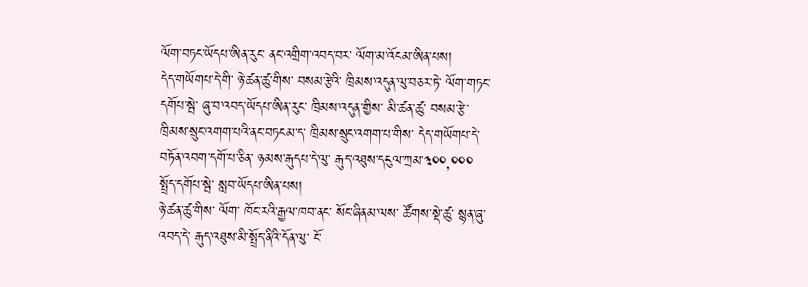ལོག་བཏང་ཡོདཔ་ཨིན་རུང་ ནང་འགྲིག་འབད་བར་ ལོག་མ་འོངམ་ཨིན་པས།
དེད་གཡོགཔ་དེ་གི་ ཉེ་ཚན་ཚུ་གིས་ བསམ་རྩེའི་ ཁྲིམས་འདུན་ལུ་བཅར་ཏེ་ ལོག་གཏང་དགོཔ་སྦེ་ ཞུ་བ་འབད་ཡོདཔ་ཨིན་རུང་ ཁྲིམས་འདུན་གྱིས་ མི་ཚན་ཚུ་ བསམ་རྩེ་ཁྲིམས་སྲུང་འགག་པའི་ནང་བཏངམ་ད་ ཁྲིམས་སྲུང་འགག་པ་གིས་ དེད་གཡོགཔ་དེ་ བཏོན་འབག་དགོ་པ་ཅིན་ ཉམས་རྒུདཔ་དེ་ལུ་ རྒུད་འཐུས་དངུལ་ཀྲམ་༣༠༠,༠༠༠ སྤྲོད་དགོཔ་སྦེ་ སླབ་ཡོདཔ་ཨིན་པས།
ཉེ་ཚན་ཚུ་གིས་ ལོག་ ཁོང་རའི་རྒྱལ་ཁབ་ནང་ སོང་ཞིནམ་ལས་ ཚོགས་སྡེ་ཚུ་ སྙན་ཞུ་འབད་དེ་ རྒུད་འཐུས་མི་སྤྲོད་ནིའི་དོན་ལུ་ ངོ་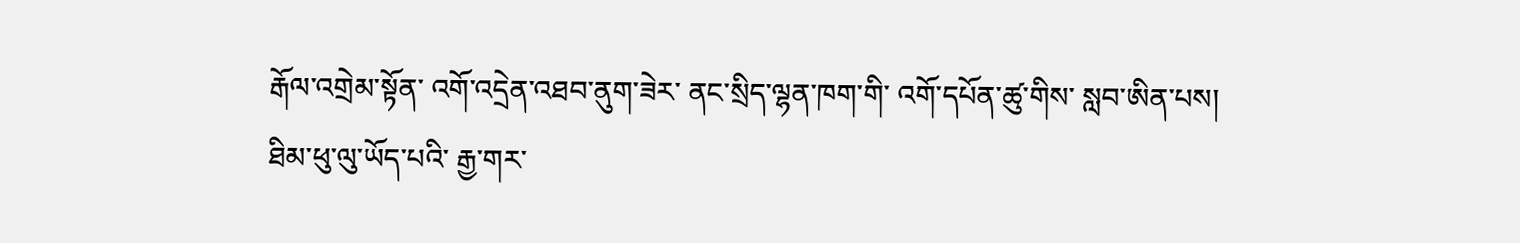རྒོལ་འགྲེམ་སྟོན་ འགོ་འདྲེན་འཐབ་ནུག་ཟེར་ ནང་སྲིད་ལྷན་ཁག་གི་ འགོ་དཔོན་ཚུ་གིས་ སླབ་ཨིན་པས།
ཐིམ་ཕུ་ལུ་ཡོད་པའི་ རྒྱ་གར་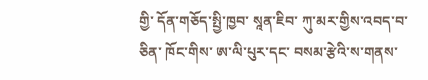གྱི་ དོན་གཅོད་སྤྱི་ཁྱབ་ སཱན་ཇིབ་ ཀུ་མར་གྱིས་འབད་བ་ཅིན་ ཁོང་གིས་ ཨ་ལི་པུར་དང་ བསམ་རྩེའི་ས་གནས་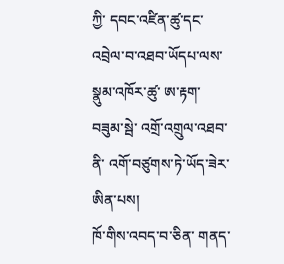ཀྱི་ དབང་འཛིན་ཚུ་དང་ འབྲེལ་བ་འཐབ་ཡོདཔ་ལས་ སྣུམ་འཁོར་ཚུ་ ཨ་རྟག་བཟུམ་སྦེ་ འགྲོ་འགྲུལ་འཐབ་ནི་ འགོ་བཙུགས་ཏེ་ཡོད་ཟེར་ཨིན་པས།
ཁོ་གིས་འབད་བ་ཅིན་ གནད་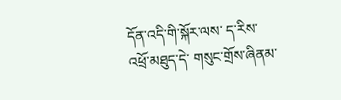དོན་འདི་གི་སྐོར་ལས་ ད་རིས་ འཕྲོ་མཐུད་དེ་ གསུང་གྲོས་ཞིནམ་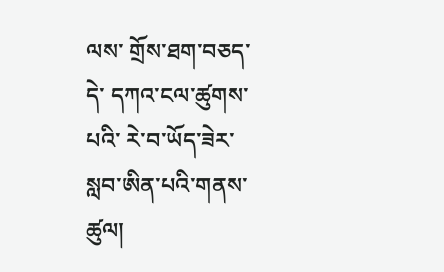ལས་ གྲོས་ཐག་བཅད་དེ་ དཀའ་ངལ་ཚུགས་པའི་ རེ་བ་ཡོད་ཟེར་ སླབ་ཨིན་པའི་གནས་ཚུལ།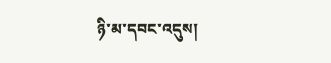ཉི་མ་དབང་འདུས།